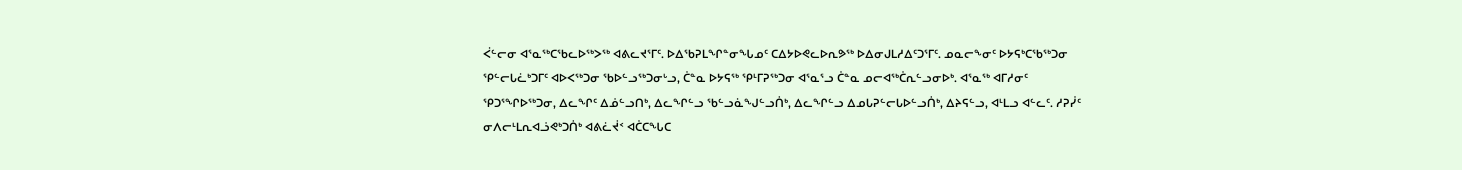ᐹᓪᓕᓂ ᐊᕐᓇᖅᑕᖃᓚᐅᖅᐳᖅ ᐊᕕᓚᔪᕐᒥᑦ. ᐅᐃᖃᕈᒪᖏᓐᓂᖓᓄᑦ ᑕᐃᔭᐅᕙᓚᐅᕆᕗᖅ ᐅᐃᓂᒍᒪᓱᐃᑦᑐᕐᒥᑦ. ᓄᓇᓕᖕᓂᑦ ᐅᔭᕋᒃᑕᖃᖅᑐᓂ ᕿᓪᓕᒐᓛᒃᑐᒥᑦ ᐊᐅᐸᖅᑐᓂ ᖃᐅᓪᓗᖅᑐᓂᒡᓗ, ᑖᓐᓇ ᐅᔭᕋᖅ ᕿᒻᒥᕈᖅᑐᓂ ᐊᕐᓇᕐᓗ ᑖᓐᓇ ᓄᓕᐊᖅᑖᕆᓪᓗᓂᐅᒃ. ᐊᕐᓇᖅ ᐊᒥᓱᓂᑦ ᕿᑐᕐᖏᐅᖅᑐᓂ, ᐃᓚᖏᑦ ᐃᓅᓪᓗᑎᒃ, ᐃᓚᖏᓪᓗ ᖃᓪᓗᓈᖑᓪᓗᑏᒃ, ᐃᓚᖏᓪᓗ ᐃᓄᒐᕈᓪᓕᒐᐅᓪᓗᑏᒃ, ᐃᔨᕋᓪᓗ, ᐊᒻᒪᓗ ᐊᓪᓚᑦ. ᓱᕈᓰᑦ ᓂᐱᓕᒻᒪᕆᐊᓘᕙᒃᑐᑏᒃ ᐊᕕᓛᔫᑉ ᐊᑖᑕᖓᑕ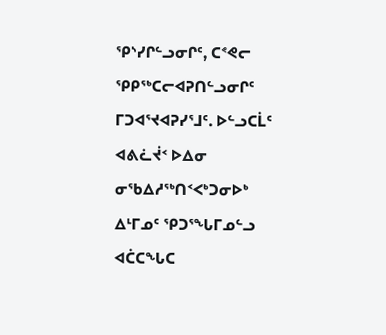ᕿᔅᓯᒋᓪᓗᓂᒋᑦ, ᑕᕝᕙᓕ ᕿᑭᖅᑕᓕᐊᕈᑎᓪᓗᓂᒋᑦ ᒥᑐᐊᕐᔪᐊᕈᓯᕐᒧᑦ. ᐅᓪᓗᑕᒫᑦ ᐊᕕᓛᔫᑉ ᐅᐃᓂ ᓂᖃᐃᓱᖅᑎᑉᐸᒃᑐᓂᐅᒃ ᐃᒻᒥᓄᑦ ᕿᑐᕐᖓᒥᓄᓪᓗ ᐊᑖᑕᖓᑕ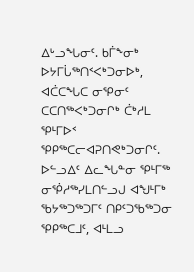ᐃᒡᓗᖓᓂᑦ. ᑲᒦᖕᓂᒃ ᐅᔭᒥᒑᖅᑎᑉᐸᒃᑐᓂᐅᒃ, ᐊᑖᑕᖓᑕ ᓂᕿᓂᑦ ᑕᑕᑎᖅᐸᒃᑐᓂᒋᒃ ᑖᒃᓱᒪ ᕿᒻᒥᐅᑉ ᕿᑭᖅᑕᓕᐊᕈᑎᕙᒃᑐᓂᒋᑦ.
ᐅᓪᓗᐃᑦ ᐃᓚᖓᓐᓂ ᕿᒻᒥᖅ ᓂᖀᓱᖅᓯᒪᑎᓪᓗᒍ ᐊᖑᒻᒥᒃ ᖃᔭᖅᑐᖅᑐᒥᑦ ᑎᑭᑦᑐᖃᖅᑐᓂ ᕿᑭᖅᑕᒧᑦ, ᐊᒻᒪᓗ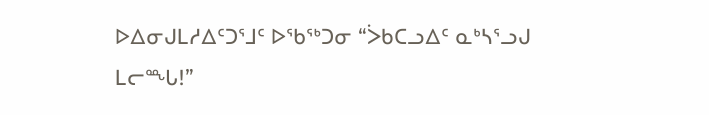ᐅᐃᓂᒍᒪᓱᐃᑦᑐᕐᒧᑦ ᐅᖃᖅᑐᓂ “ᐴᑲᑕᓗᐃᑦ ᓇᒃᓴᕐᓗᒍ ᒪᓕᙵ!”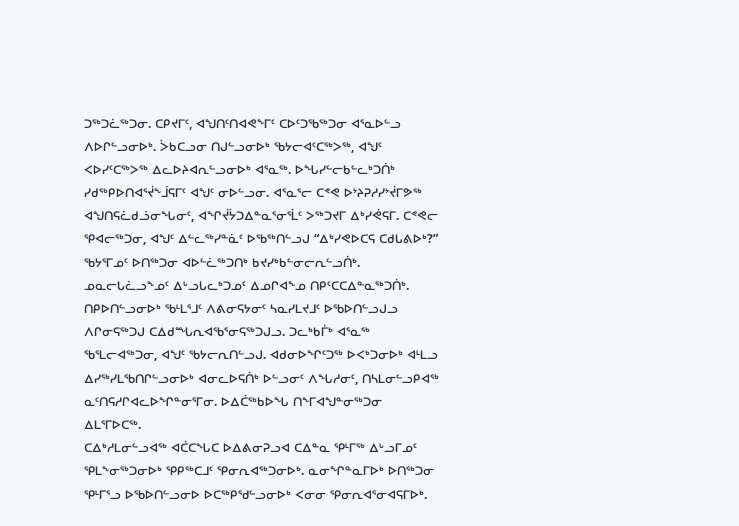ᑐᖅᑐᓛᖅᑐᓂ. ᑕᑭᔪᒥᑦ, ᐊᖑᑎᑦᑎᐊᕙᖕᒥᑦ ᑕᐅᑦᑐᖃᖅᑐᓂ ᐊᕐᓇᐅᓪᓗ ᐱᐅᒋᓪᓗᓂᐅᒃ. ᐴᑲᑕᓗᓂ ᑎᒍᓪᓗᓂᐅᒃ ᖃᔭᓕᐊᑦᑕᖅᐳᖅ, ᐊᖑᑦ ᐸᐅᓯᑦᑕᖅᐳᖅ ᐃᓚᐅᔨᐊᕆᓪᓗᓂᐅᒃ ᐊᕐᓇᖅ. ᐅᖓᓯᓪᓕᑲᓪᓚᒃᑐᑏᒃ ᓯᑯᖅᑭᐅᑎᐊᕐᔫᖕᒨᕋᒥᑦ ᐊᖑᑦ ᓂᐅᓪᓗᓂ. ᐊᕐᓇᕐᓕ ᑕᕝᕙ ᐅᔾᔨᕈᓱᓯᔾᔫᒥᕗᖅ ᐊᖑᑎᕋᓛᑯᓘᓂᖓᓂᑦ, ᐊᖏᔫᔮᑐᐃᓐᓇᕐᓂᕐᒫᑦ ᐳᖅᑐᔪᒥ ᐃᒃᓯᕚᕋᒥ. ᑕᕝᕙᓕ
ᕿᐊᓕᖅᑐᓂ, ᐊᖑᑦ ᐃᓪᓚᖅᓯᓐᓈᑦ ᐅᖃᖅᑎᓪᓗᒍ “ᐃᒃᓯᕙᐅᑕᕋ ᑕᑯᒐᕕᐅᒃ?” ᖃᔭᕐᒥᓄᑦ ᐅᑎᖅᑐᓂ ᐊᐅᓪᓛᖅᑐᑎᒃ ᑲᔪᓯᒃᑲᓪᓂᓕᕆᓪᓗᑏᒃ.
ᓄᓇᓕᒐᓛᓗᖕᓄᑦ ᐃᒡᓗᒐᓚᒃᑐᓄᑦ ᐃᓄᒋᐊᖕᓄ ᑎᑭᑦᑕᑕᐃᓐᓇᖅᑐᑏᒃ. ᑎᑭᐅᑎᓪᓗᓂᐅᒃ ᖃᒻᒪᕐᒧᑦ ᐱᕕᓂᕋᔭᓂᑦ ᓴᓇᓯᒪᔪᒧᑦ ᐅᖃᐅᑎᓪᓗᒍᓗ ᐱᒋᓂᕋᖅᑐᒍ ᑕᐃᑯᙵᕆᐊᖃᕐᓂᕋᖅᑐᒍᓗ. ᑐᓚᒃᑲᒦᒃ ᐊᕐᓇᖅ ᖃᕐᒪᓕᐊᖅᑐᓂ, ᐊᖑᑦ ᖃᔭᓕᕆᑎᓪᓗᒍ. ᐊᑯᓂᐅᖏᑦᑐᖅ ᐅᐸᒃᑐᓂᐅᒃ ᐊᒻᒪᓗ ᐃᓯᖅᓯᒪᖃᑎᒋᓪᓗᓂᐅᒃ ᐊᓂᓚᐅᕋᑏᒃ ᐅᓪᓗᓂᑦ ᐱᖓᓱᓂᑦ, ᑎᓴᒪᓂᓪᓗᑭᐊᖅ ᓇᑦᑎᕋᓱᒋᐊᓚᐅᖏᓐᓂᕐᒥᓂ. ᐅᐃᑖᖅᑲᐅᖓ ᑎᖕᒥᐊᖑᓐᓂᖅᑐᓂ ᐃᒪᕐᒥᐅᑕᖅ.
ᑕᐃᒃᓱᒪᓂᓪᓗᐊᖅ ᐊᑖᑕᖓᑕ ᐅᐃᕕᓂᕈᓗᐊ ᑕᐃᓐᓇ ᕿᒻᒥᖅ ᐃᒡᓗᒥᓄᑦ ᕿᒪᖕᓂᖅᑐᓂᐅᒃ ᕿᑭᖅᑕᒧᑦ ᕿᓂᕆᐊᖅᑐᓂᐅᒃ. ᓇᓂᖏᓐᓇᒥᐅᒃ ᐅᑎᖅᑐᓂ ᕿᒻᒥᕐᓗ ᐅᖃᐅᑎᓪᓗᓂᐅ ᐅᑕᖅᑭᖁᓪᓗᓂᐅᒃ ᐸᓂᓂ ᕿᓂᕆᐊᕐᓂᐊᕋᒥᐅᒃ.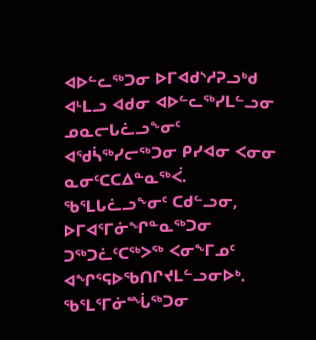ᐊᐅᓪᓚᖅᑐᓂ ᐅᒥᐊᑯᔅᓱᕈᓗᒃᑯ ᐊᒻᒪᓗ ᐊᑯᓂ ᐊᐅᓪᓚᖅᓯᒪᓪᓗᓂ ᓄᓇᓕᒐᓛᓗᖕᓂᑦ ᐊᖁᓵᖅᓯᓕᖅᑐᓂ ᑭᓯᐊᓂ ᐸᓂᓂ ᓇᓂᑦᑕᑕᐃᓐᓇᖅᐹ. ᖃᕐᒪᒐᓛᓗᖕᓂᑦ ᑕᑯᓪᓗᓂ, ᐅᒥᐊᕐᒥᓃᖏᓐᓇᖅᑐᓂ ᑐᖅᑐᓛᑦᑕᖅᐳᖅ ᐸᓂᖕᒥᓄᑦ ᐊᖏᕐᕋᐅᖃᑎᒋᔪᒪᓪᓗᓂᐅᒃ. ᖃᕐᒪᕐᒥᓃᙶᖅᑐᓂ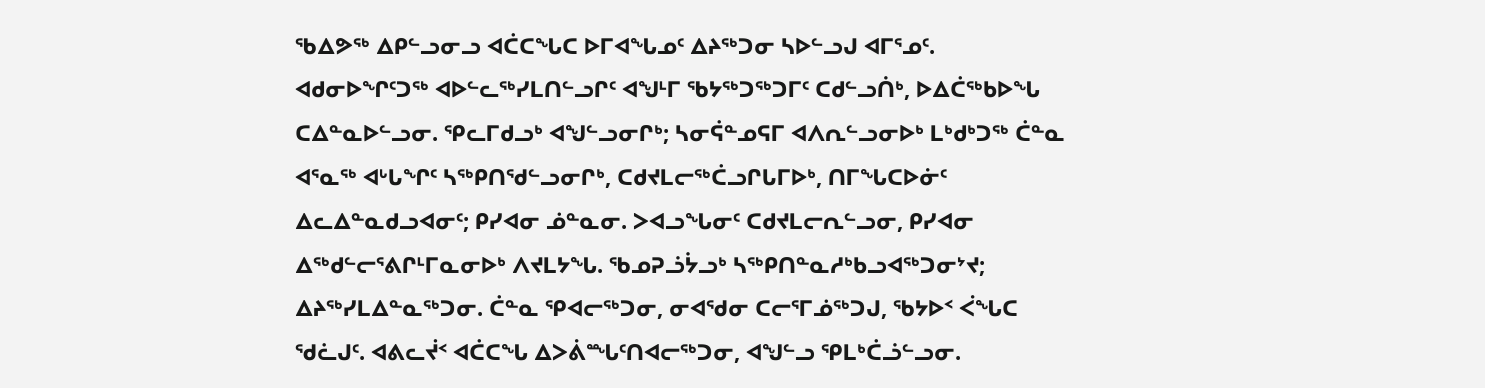ᖃᐃᕗᖅ ᐃᑭᓪᓗᓂᓗ ᐊᑖᑕᖓᑕ ᐅᒥᐊᖓᓄᑦ ᐃᔨᖅᑐᓂ ᓴᐅᓪᓗᒍ ᐊᒥᕐᓄᑦ.
ᐊᑯᓂᐅᖏᑦᑐᖅ ᐊᐅᓪᓚᖅᓯᒪᑎᓪᓗᒋᑦ ᐊᖑᒻᒥ ᖃᔭᖅᑐᖅᑐᒥᑦ ᑕᑯᓪᓗᑏᒃ, ᐅᐃᑖᖅᑲᐅᖓ
ᑕᐃᓐᓇᐅᓪᓗᓂ. ᕿᓚᒥᑯᓗᒃ ᐊᖑᓪᓗᓂᒋᒃ; ᓴᓂᕌᓐᓄᕋᒥ ᐊᐱᕆᓪᓗᓂᐅᒃ ᒪᒃᑯᒃᑐᖅ ᑖᓐᓇ ᐊᕐᓇᖅ ᐊᒡᒐᖏᑦ ᓴᖅᑭᑎᖁᓪᓗᓂᒋᒃ, ᑕᑯᔪᒪᓕᖅᑖᓗᒋᒐᒥᐅᒃ, ᑎᒥᖓᑕᐅᓃᑦ ᐃᓚᐃᓐᓇᑯᓗᐊᓂᑦ; ᑭᓯᐊᓂ ᓅᓐᓇᓂ. ᐳᐊᓗᖓᓂᑦ ᑕᑯᔪᒪᓕᕆᓪᓗᓂ, ᑭᓯᐊᓂ ᐃᖅᑯᓪᓕᕐᕕᒋᒻᒥᓇᓂᐅᒃ ᐱᔪᒪᔭᖓ. ᖃᓄᕈᓘᔮᓗᒃ ᓴᖅᑭᑎᓐᓇᓱᒃᑲᓗᐊᖅᑐᓂᔾᔪ; ᐃᔨᖅᓯᒪᐃᓐᓇᖅᑐᓂ. ᑖᓐᓇ ᕿᐊᓕᖅᑐᓂ, ᓂᐊᖁᓂ ᑕᓕᕐᒥᓅᖅᑐᒍ, ᖃᔭᐅᑉ ᐹᖓᑕ ᖁᓛᒍᑦ. ᐊᕕᓚᔫᑉ ᐊᑖᑕᖓ ᐃᐳᕖᙵᑦᑎᐊᓕᖅᑐᓂ, ᐊᖑᓪᓗ ᕿᒪᒃᑖᓘᓪᓗᓂ.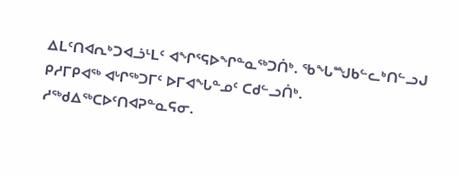ᐃᒪᑦᑎᐊᕆᒃᑐᐊᓘᒻᒪᑦ ᐊᖏᕐᕋᐅᖏᓐᓇᖅᑐᑏᒃ. ᖃᖓᙳᑲᓪᓚᒃᑎᓪᓗᒍ ᑭᓱᒥᑭᐊᖅ ᐊᒡᒋᖅᑐᒥᑦ ᐅᒥᐊᖓᓐᓄᑦ ᑕᑯᓪᓗᑏᒃ. ᓱᖅᑯᐃᖅᑕᐅᑦᑎᐊᕈᓐᓇᕋᓂ.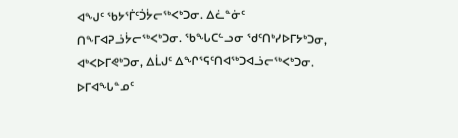ᐊᖑᑦ ᖃᔭᕐᒦᑦᑑᔮᓕᖅᐸᒃᑐᓂ. ᐃᓛᓐᓃᑦ ᑎᖕᒥᐊᕈᓘᔮᓕᖅᐸᒃᑐᓂ. ᖃᖓᑕᓪᓗᓂ ᖁᑦᑎᒃᓯᐅᒥᔭᒃᑐᓂ, ᐊᒃᐸᐅᒥᕙᒃᑐᓂ, ᐃᒫᒍᑦ ᐃᖏᕐᕋᑦᑎᐊᖅᑐᐊᓘᓕᖅᐸᒃᑐᓂ. ᐅᒥᐊᖓᓐᓄᑦ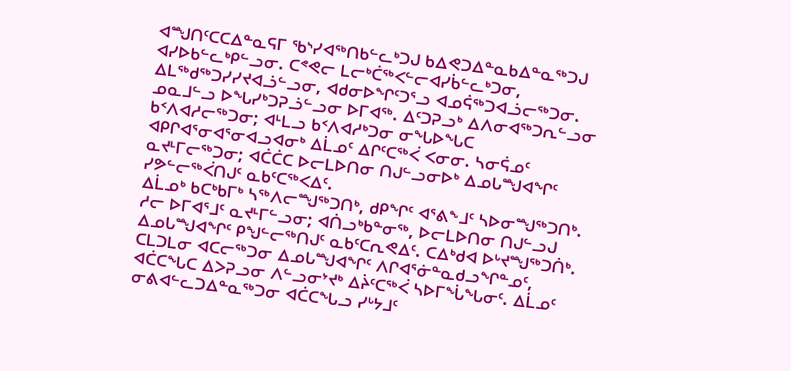ᐊᙳᑎᑦᑕᑕᐃᓐᓇᕋᒥ ᖃᔅᓯᐊᖅᑎᑲᓪᓚᒃᑐᒍ ᑲᐃᕙᑐᐃᓐᓇᑲᐃᓐᓇᖅᑐᒍ ᐊᓯᐅᑲᓪᓚᒃᑭᓪᓗᓂ. ᑕᕝᕙᓕ ᒪᓕᒃᑖᖅᐸᓪᓕᐊᓯᑳᓪᓚᒃᑐᓂ, ᐃᒪᖅᑯᖅᑐᓯᓯᔪᐊᓘᓪᓗᓂ, ᐊᑯᓂᐅᖏᑦᑐᕐᓗ ᐊᓄᕌᖅᑐᐊᓘᓕᖅᑐᓂ. ᓄᓇᒧᓪᓗ ᐅᖓᓯᒃᑐᕈᓘᓪᓗᓂ ᐅᒥᐊᖅ. ᐃᑦᑐᕈᓗᒃ ᐃᐱᓂᐊᖅᑐᕆᓪᓗᓂ ᑲᑉᐱᐊᓱᓕᖅᑐᓂ; ᐊᒻᒪᓗ ᑲᑉᐱᐊᓱᒃᑐᓂ ᓂᖓᐅᖓᑕ ᐊᑭᒋᐊᕐᓂᐊᕐᓂᐊᓗᐊᓂᒃ ᐃᒫᓄᑦ ᐃᒋᑦᑕᖅᐹ ᐸᓂᓂ. ᓴᓂᕌᓄᑦ ᓇᔪᒻᒥᓕᖅᑐᓂ; ᐊᑖᑖᑕ ᐅᓕᒪᐅᑎᓂ ᑎᒍᓪᓗᓂᐅᒃ ᐃᓄᒐᙳᐊᖏᑦ ᓯᕗᓪᓕᖅᐹᑎᒍᑦ ᓇᑲᑦᑕᖅᐸᐃᑦ.
ᐃᒫᓄᒃ ᑲᑕᒃᑲᒥᒃ ᓴᖅᐱᓕᙳᖅᑐᑎᒃ, ᑯᑭᖏᑦ ᐊᕐᕕᖕᒧᑦ ᓴᐅᓂᙳᖅᑐᑎᒃ. ᓱᓕ ᐅᒥᐊᕐᒧᑦ ᓇᔪᒻᒥᓪᓗᓂ; ᐊᑏᓗᒃᑲᓐᓂᖅ, ᐅᓕᒪᐅᑎᓂ ᑎᒍᓪᓗᒍ ᐃᓄᒐᙳᐊᖏᑦ ᑭᖑᓪᓕᖅᑎᒍᑦ ᓇᑲᑦᑕᕆᕙᐃᑦ. ᑕᐃᒃᑯᐊ ᐅᒡᔪᙳᖅᑐᑏᒃ. ᑕᒪᑐᒪᓂ ᐊᑕᓕᖅᑐᓂ ᐃᓄᒐᙳᐊᖏᑦ ᐱᒋᐊᕐᓃᓐᓇᑯᓗᖏᓐᓄᑦ, ᐊᑖᑕᖓᑕ ᐃᐳᕈᓗᓂ ᐱᓪᓗᓂᔾᔪᒃ ᐃᔩᑦᑕᖅᐹ ᓴᐅᒥᖔᖓᓂᑦ. ᐃᒫᓄᑦ ᓂᕕᐊᓪᓚᑐᐃᓐᓇᖅᑐᓂ ᐊᑖᑕᖓᓗ ᓯᒡᔭᒧᑦ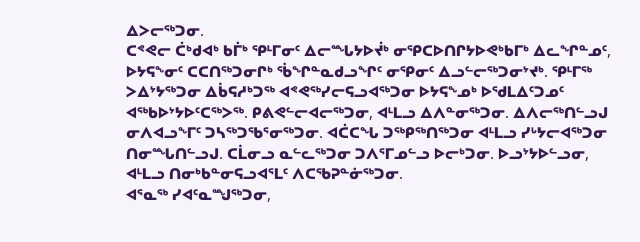ᐃᐳᓕᖅᑐᓂ.
ᑕᕝᕙᓕ ᑖᒃᑯᐊᒃ ᑲᒦᒃ ᕿᒻᒥᓂᑦ ᐃᓕᙵᔭᐅᔫᒃ ᓂᕿᑕᐅᑎᒋᔭᐅᕙᒃᑲᒥᒃ ᐃᓚᖏᓐᓄᑦ, ᐅᔭᕋᖕᓂᑦ ᑕᑕᑎᖅᑐᓂᒋᒃ ᖄᖏᓐᓇᑯᓗᖏᑦ ᓂᕿᓂᑦ ᐃᓗᓪᓕᖅᑐᓂᔾᔪᒃ. ᕿᒻᒥᖅ ᐳᐃᔾᔭᖅᑐᓂ ᐃᑳᕋᓱᒃᑐᖅ ᐊᕝᕙᖅᓯᓕᕋᓗᐊᖅᑐᓂ ᐅᔭᕋᖕᓄᒃ ᐅᖁᒪᐃᑦᑐᓄᑦ ᐊᖅᑲᐅᔾᔭᐅᑦᑕᖅᐳᖅ. ᑭᕕᕙᓪᓕᐊᓕᖅᑐᓂ, ᐊᒻᒪᓗ ᐃᐱᓐᓂᖅᑐᓂ. ᐃᐱᓕᖅᑎᓪᓗᒍ ᓂᐱᐊᓗᖕᒥᑦ ᑐᓴᖅᑐᖃᕐᓂᖅᑐᓂ. ᐊᑖᑕᖓ ᑐᖅᑭᖅᑎᖅᑐᓂ ᐊᒻᒪᓗ ᓯᒡᔭᓕᐊᖅᑐᓂ ᑎᓂᙵᑎᓪᓗᒍ. ᑕᒫᓂᓗ ᓇᓪᓚᖅᑐᓂ ᑐᐱᕐᒥᓄᓪᓗ ᐅᓕᒃᑐᓂ. ᐅᓗᔾᔭᐅᓪᓗᓂ, ᐊᒻᒪᓗ ᑎᓂᒃᑲᓐᓂᕋᓗᐊᕐᒪᑦ ᐱᑕᖃᕈᓐᓃᖅᑐᓂ.
ᐊᕐᓇᖅ ᓯᐊᑦᓇᙳᖅᑐᓂ,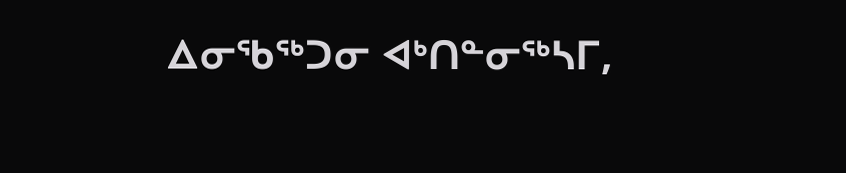ᐃᓂᖃᖅᑐᓂ ᐊᒃᑎᓐᓂᖅᓴᒥ,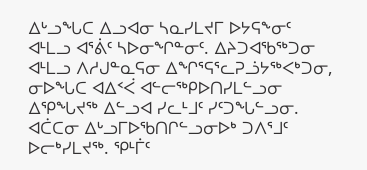ᐃᒡᓗᖓᑕ ᐃᓗᐊᓂ ᓴᓇᓯᒪᔪᒥ ᐅᔭᕋᖕᓂᑦ ᐊᒻᒪᓗ ᐊᕐᕖᑦ ᓴᐅᓂᖏᓐᓂᑦ. ᐃᔨᑐᐊᖃᖅᑐᓂ ᐊᒻᒪᓗ ᐱᓱᒍᓐᓇᕋᓂ ᐃᖏᕐᕋᕐᓚᕈᓘᔭᖅᐸᒃᑐᓂ, ᓂᐅᖓᑕ ᐊᐃᑉᐹ ᐊᓪᓕᖅᑭᐅᑎᓯᒪᓪᓗᓂ ᐃᕿᖓᔪᖅ ᐃᓪᓗᐊ ᓯᓚᒻᒧᑦ ᓯᑦᑐᖓᓪᓗᓂ. ᐊᑖᑕᓂ ᐃᒡᓗᒥᐅᖃᑎᒋᓪᓗᓂᐅᒃ ᑐᐱᕐᒧᑦ ᐅᓕᒃᓯᒪᔪᖅ. ᕿᒻᒦᑦ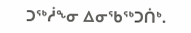ᑐᖅᓲᖕᓂ ᐃᓂᖃᖅᑐᑏᒃ.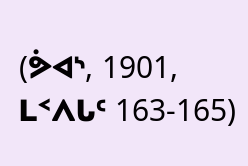(ᕘᐊᔅ, 1901, ᒪᑉᐱᒐᑦ 163-165)